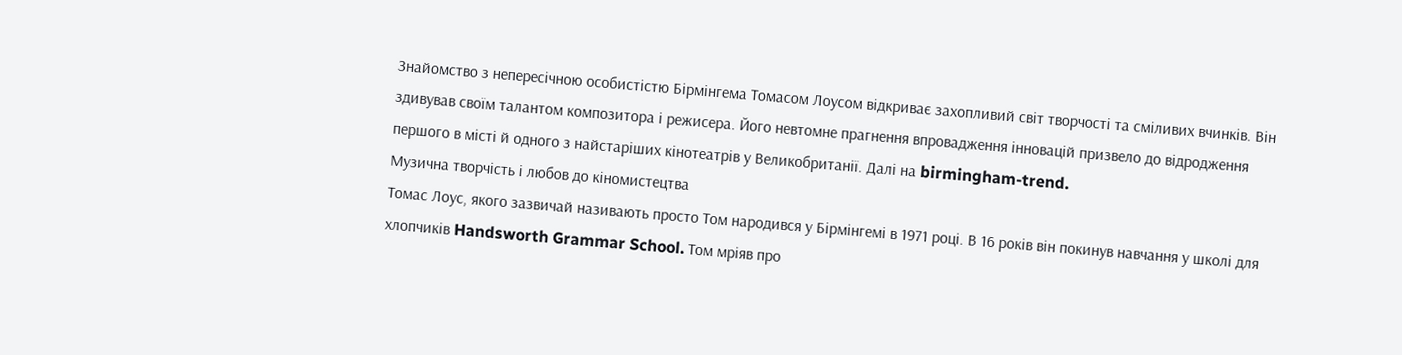Знайомство з непересічною особистістю Бірмінгема Томасом Лоусом відкриває захопливий світ творчості та сміливих вчинків. Він здивував своїм талантом композитора і режисера. Його невтомне прагнення впровадження інновацій призвело до відродження першого в місті й одного з найстаріших кінотеатрів у Великобританії. Далі на birmingham-trend.
Музична творчість і любов до кіномистецтва
Томас Лоус, якого зазвичай називають просто Том народився у Бірмінгемі в 1971 році. В 16 років він покинув навчання у школі для хлопчиків Handsworth Grammar School. Том мріяв про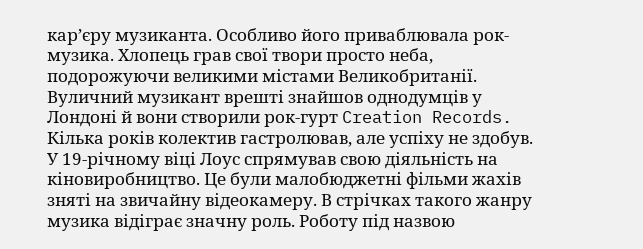кар’єру музиканта. Особливо його приваблювала рок-музика. Хлопець грав свої твори просто неба, подорожуючи великими містами Великобританії. Вуличний музикант врешті знайшов однодумців у Лондоні й вони створили рок-гурт Creation Records. Кілька років колектив гастролював, але успіху не здобув. У 19-річному віці Лоус спрямував свою діяльність на кіновиробництво. Це були малобюджетні фільми жахів зняті на звичайну відеокамеру. В стрічках такого жанру музика відіграє значну роль. Роботу під назвою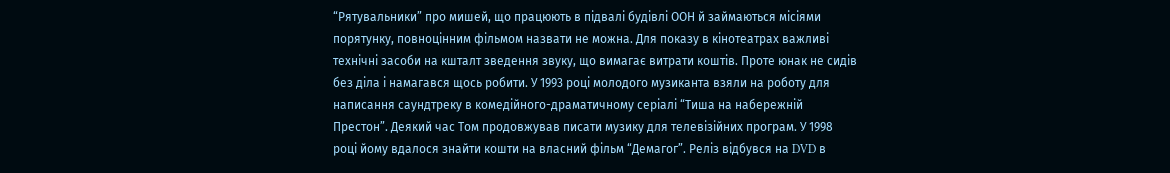“Рятувальники” про мишей, що працюють в підвалі будівлі ООН й займаються місіями порятунку, повноцінним фільмом назвати не можна. Для показу в кінотеатрах важливі технічні засоби на кшталт зведення звуку, що вимагає витрати коштів. Проте юнак не сидів без діла і намагався щось робити. У 1993 році молодого музиканта взяли на роботу для написання саундтреку в комедійного-драматичному серіалі “Тиша на набережній Престон”. Деякий час Том продовжував писати музику для телевізійних програм. У 1998 році йому вдалося знайти кошти на власний фільм “Демагог”. Реліз відбувся на DVD в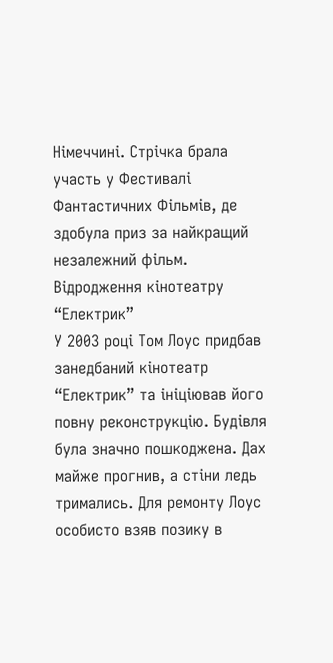Німеччині. Стрічка брала участь у Фестивалі Фантастичних Фільмів, де здобула приз за найкращий незалежний фільм.
Відродження кінотеатру “Електрик”
У 2003 році Том Лоус придбав занедбаний кінотеатр “Електрик” та ініціював його повну реконструкцію. Будівля була значно пошкоджена. Дах майже прогнив, а стіни ледь тримались. Для ремонту Лоус особисто взяв позику в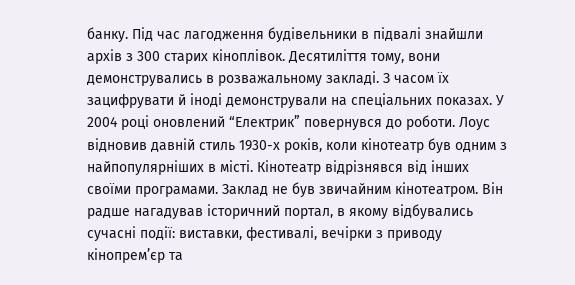банку. Під час лагодження будівельники в підвалі знайшли архів з 300 старих кіноплівок. Десятиліття тому, вони демонструвались в розважальному закладі. З часом їх зацифрувати й іноді демонстрували на спеціальних показах. У 2004 році оновлений “Електрик” повернувся до роботи. Лоус відновив давній стиль 1930-х років, коли кінотеатр був одним з найпопулярніших в місті. Кінотеатр відрізнявся від інших своїми програмами. Заклад не був звичайним кінотеатром. Він радше нагадував історичний портал, в якому відбувались сучасні події: виставки, фестивалі, вечірки з приводу кінопрем’єр та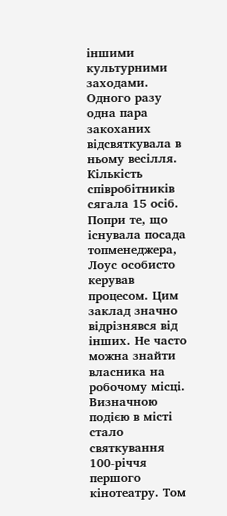іншими культурними заходами. Одного разу одна пара закоханих відсвяткувала в ньому весілля. Кількість співробітників сягала 15 осіб. Попри те, що існувала посада топменеджера, Лоус особисто керував процесом. Цим заклад значно відрізнявся від інших. Не часто можна знайти власника на робочому місці. Визначною подією в місті стало святкування 100-річчя першого кінотеатру. Том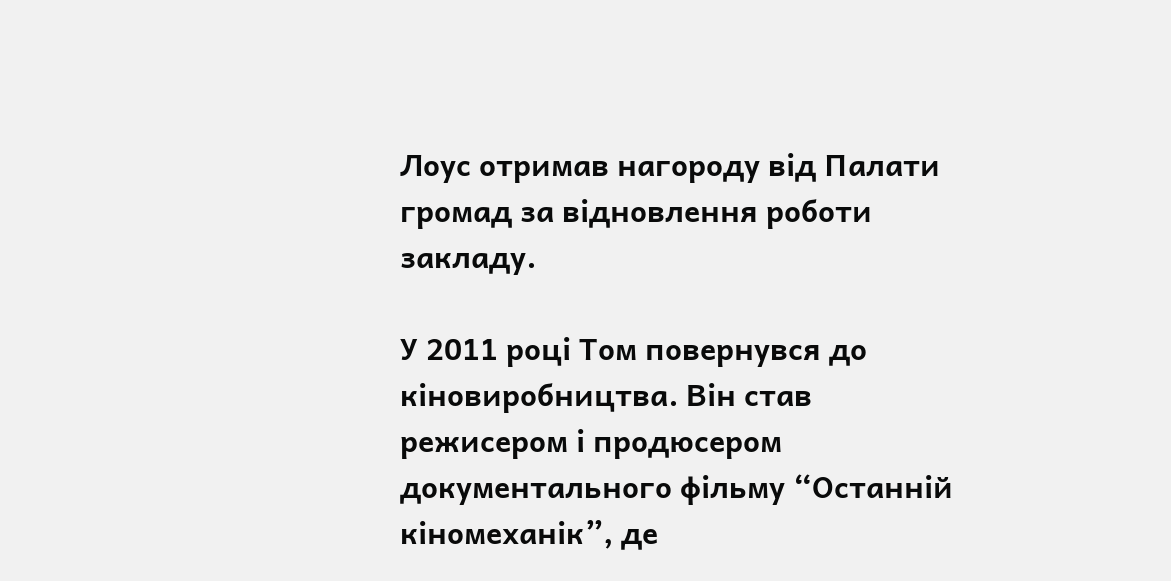Лоус отримав нагороду від Палати громад за відновлення роботи закладу.

У 2011 році Том повернувся до кіновиробництва. Він став режисером і продюсером документального фільму “Останній кіномеханік”, де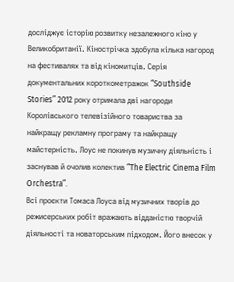досліджує історію розвитку незалежного кіно у Великобританії. Кінострічка здобула кілька нагород на фестивалях та від кіномитців. Серія документальних короткометражок “Southside Stories” 2012 року отримала дві нагороди Королівського телевізійного товариства за найкращу рекламну програму та найкращу майстерність. Лоус не покинув музичну діяльність і заснував й очолив колектив “The Electric Cinema Film Orchestra”.
Всі проєкти Томаса Лоуса від музичних творів до режисерських робіт вражають відданістю творчій діяльності та новаторським підходом. Його внесок у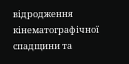відродження кінематографічної спадщини та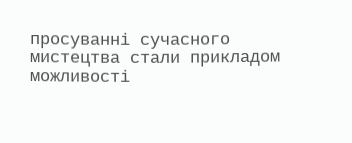просуванні сучасного мистецтва стали прикладом можливості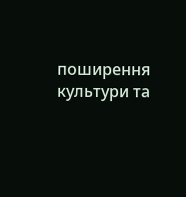поширення культури та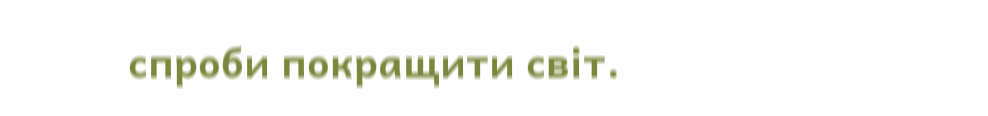спроби покращити світ.